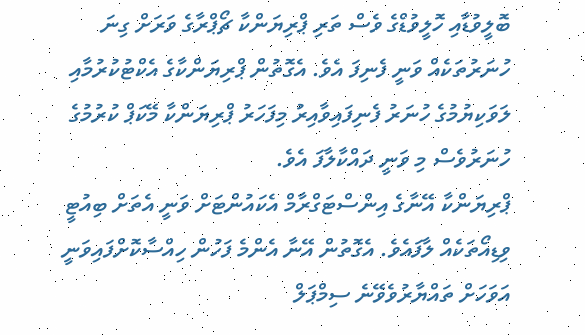ބޮލީވުޑާއި ހޮލީވުޑްގެ ވެސް ތަރި ޕްރިޔަންކާ ޗޯޕްރާގެ ވަރަށް ގިނަ ހުނަރުތަކެއް ވަނީ ފެނިފަ އެވެ. އެގޮތުން ޕްރިޔަންކާގެ އެކްޓުކުރުމާއި ލަވަކިޔުމުގެ ހުނަރު ފެނިފައިވާއިރު މިފަހަރު ޕްރިޔަންކާ މޭކަޕް ކުރުމުގެ ހުނަރުވެސް މި ވަނީ ދައްކާލާފަ އެވެ.
ޕްރިޔަންކާ އޭނާގެ އިންސްޓަގްރާމް އެކައުންޓަށް ވަނީ އެތަށް ބިއުޓީ ވިޑިއޯތަކެއް ލާފައެވެ. އެގޮތުން އޭނާ އެންމެ ފަހުން ހިއްސާކޮށްފައިވަނީ އަވަހަށް ތައްޔާރުވެވޭނެ ސިމްޕަލް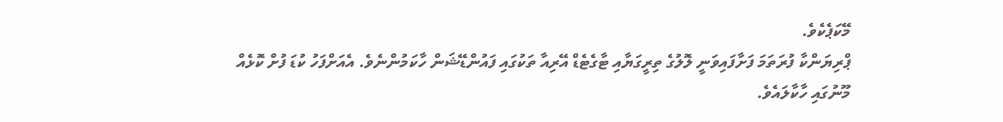މޭކަޕެކެވެ.
ޕްރިޔަންކާ ފުރަތަމަ ފަށާފައިވަނީ ލޮލުގެ ތިރީގަޔާއި ޓާގެޓެޑް އޭރިއާ ތަކުގައި ފައުންޑޭޝަން ހާކަމުންނެވެ. އެއަށްފަހު ކުޑަ ފުށް ކޮޅެއް މޫނުގައި ހާކާލައެވެ.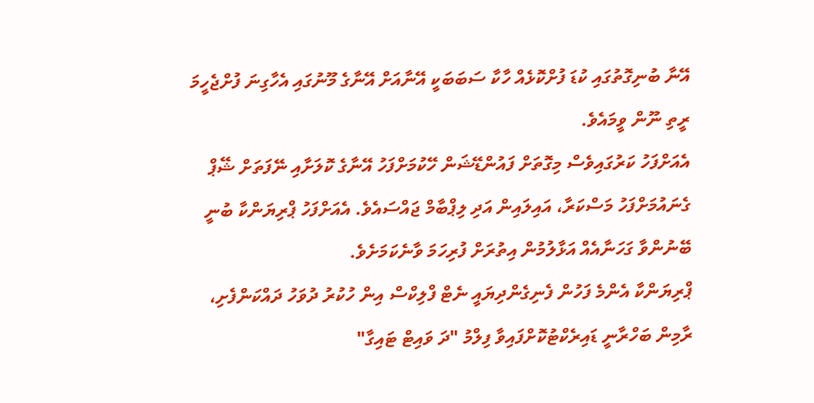އޭނާ ބުނިގޮތުގައި ކުޑަ ފުށްކޮޅެއް ހާކާ ސަބަބަކީ އޭނާއަށް އޭނާގެ މޫނުގައި އެހާގިނަ ފުށްޖެހީމަ ރީތި ނޫން ވީމައެވެ.
އެއަށްފަހު ކަރުގައިވެސް މިގޮތަށް ފައުންޑޭޝަން ހޭކުމަށްފަހު އޭނާގެ ކޮލަށާއި ނޭފަތަށް ޝޭޕް ގެނައުމަށްފަހު މަސްކަރާ، އައިލައިން އަދި ލިޕްބާމް ޖައްސައެވެ. އެއަށްފަހު ޕްރިޔަންކާ ބުނީ ބޭނުންވާ ގަހަނާއެއް އަޅާލުމުން އިތުރަށް ފުރިހަމަ ވާނެކަމަށެވެ.
ޕްރިޔަންކާ އެންމެ ފަހުން ފެނިގެންދިޔައީ ނެޓް ފްލިކްސް އިން ހުކުރު ދުވަހު ދައްކަންފެށި، ރާމިން ބަހްރާނީ ޑައިރެކްޓުކޮށްފައިވާ ފިލްމު "ދަ ވައިޓް ޓައިގާ"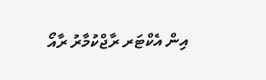އިން އެކްޓަރ ރާޖްކުމާރު ރާއޯ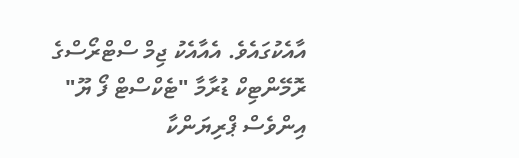އާއެކުގައެވެ. އެއާއެކު ޖިމް ސްޓްރޯސްގެ ރޮމޭންޓިކް ޑުރާމާ "ޓެކްސްޓް ފޯ ޔޫ" އިންވެސް ޕްރިޔަންކާ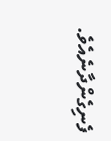ފެނިގެންދާނެއެވެ.